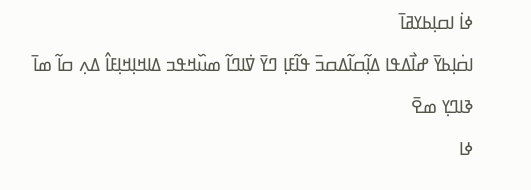ߦߊ߭ ߊߛߊ߲ߕߌߥߊ߫
ߊߛ߭ߊ߲ߕߌ߫ ߝߊ߯ߡߟߊ ߡߊ߲߬ߛߊ߬ߡߛߏ߫ ߟߊ߬ߓߊ߲ ߣߌ߫ ߜ߭ߊߣߊ߬ ߘߎ߰ߞߟߏ ߡߊߞߊ߲ߞߊ߲ߓߊ߮ ߡߍ߲ ߛߊ߬ ߘߊ߫ ߢߊߣߌ߲ ߘߐ߫
ߦߊ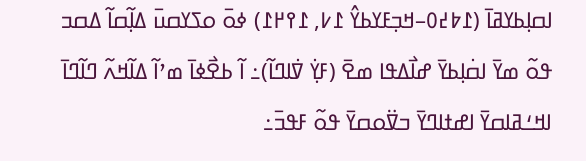ߊߛߊ߲ߕߌߥߊ߫ (߁߈߄߀–ߞߏ߲ߓߌߕߌ߮ ߁߇, ߁߉߂߁) ߦߋ߫ ߋߖߌߛߎ߫ ߡߊ߲߬ߛߊ߬ ߡߛߏ ߟߋ߬ ߘߌ߫ ߊߛ߭ߊ߲ߕߌ߫ ߝߊ߯ߡߟߊ ߘߐ߫ (ߓߌ߲߭ ߜ߭ߊߣߊ߬)߸ ߊ߬ ߕߐ߯ߦߊ߫ ߘߴߊ߬ ߡߊ߬ߞߍ߬ ߣߊ߬ߣߊ߫ ߊߞߑߥߊߛߌ߫ ߊߝߙߊߣߌ߫ ߏߜ߳ߋߛߌ߫ ߟߋ߬ ߓߟߏ߫߸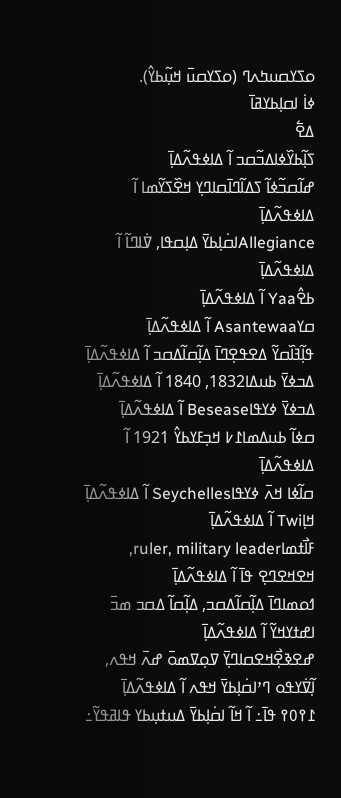ߋߖߌߛߎߤߍߣ (ߋߖߌߛߎ߫ ߞߎ߲߬ߕߌ߮).
ߦߊ߭ ߊߛߊ߲ߕߌߥߊ߫
ߡߐ߱
ߖߊ߲߬ߕߌ߰ߦߊߡߏ߬ߛߏ ߊ߬ ߡߊߦߟߍ߬ߡߊ߲߫
ߝߊ߬ߛߏ߬ߦߊ߬ ߖߡߊ߬ߣߊ߫ߛߊߣߌ߲ ߞߐ߰ߖߌ߬ߘߊ ߊ߬ ߡߊߦߟߍ߬ߡߊ߲߫
Allegianceߊߛ߭ߊ߲ߕߌ߫ ߡߊ߲ߛߟߊ, ߜ߭ߊߣߊ߬ ߊ߬ ߡߊߦߟߍ߬ߡߊ߲߫
ߕߐ߮Yaa ߊ߬ ߡߊߦߟߍ߬ߡߊ߲߫
ߛߌAsantewaa ߊ߬ ߡߊߦߟߍ߬ߡߊ߲߫
ߟߊ߲߬ߔߊ߰ߛߌ߬ ߡߐߟߐ߲ߣߊ߫ ߡߊ߲߬ߛߊ߬ߡߛߏ ߊ߬ ߡߊߦߟߍ߬ߡߊ߲߫
ߡߏߦߌ߫ ߕߎߡߊ1832, 1840 ߊ߬ ߡߊߦߟߍ߬ߡߊ߲߫
ߡߏߦߌ߫ ߦߌߟߊBesease ߊ߬ ߡߊߦߟߍ߬ߡߊ߲߫
ߛߦߊ߬ ߕߎߡߘߊ߁߇ ߞߏ߲ߓߌߕߌ߮ 1921 ߊ߬ ߡߊߦߟߍ߬ߡߊ߲߫
ߛߊ߬ߦߊ ߞߍ߫ ߦߌߟߊSeychelles ߊ߬ ߡߊߦߟߍ߬ߡߊ߲߫
ߞߊ߲Twi ߊ߬ ߡߊߦߟߍ߬ߡߊ߲߫
ߓߊ߯ߙߘߊruler, military leader, ߞߐߞߐߣߐ߲ ߟߊ߫ ߊ߬ ߡߊߦߟߍ߬ߡߊ߲߫
ߗߋߘߊߣߊ߫ ߡߊ߲߬ߛߊ߬ߡߛߏ, ߡߊ߲߬ߛߊ߬ ߡߛߏ ߘߏ߫ ߊߝߙߌߞߌ߬ ߊ߬ ߡߊߦߟߍ߬ߡߊ߲߫
ߝߐߢߐ߲߯ߞߐߛߊߣߌ߲߫ ߜߋ߲ߜߘߋ߫ ߝߍ߫ ߞߟߍ, ߊ߲߬ߜ߭ߌߟߋ ߣߴߊߛ߭ߊ߲ߕߌ߫ ߞߟߍ ߊ߬ ߡߊߦߟߍ߬ߡߊ߲߫
߁߉߀߉ ߟߊ߫߸ ߊ߬ ߞߊ߬ ߊߛ߭ߊ߲ߕߌ߫ ߡߎߙߎ߲ߕߌ ߟߊߥߟߌ߬߸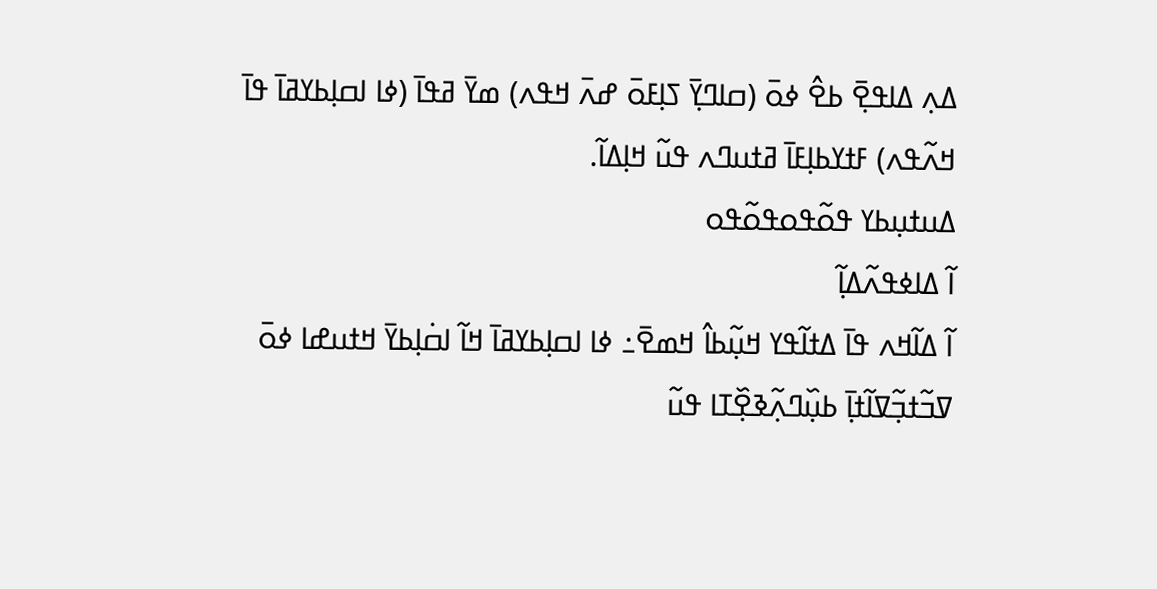ߡߍ߲ ߡߊߟߐ߲߫ ߕߐ߮ ߦߋ߫ (ߛߊߣߌ߲߫ ߖߊ߲ߓߋ߫ ߝߍ߫ ߞߟߍ) ߘߌ߫ ߥߟߊ߫ (ߦߊ ߊߛߊ߲ߕߌߥߊ߫ ߟߊ߫ ߞߍ߬ߟߍ) ߓߙߌߕߊ߲ߓߊ߫ ߥߙߎߣߍ ߟߎ߬ ߞߊ߲ߡߊ߬.
ߡߎߙߎ߲ߕߌ ߟߋ߬ߟߋߟߋ߬ߟߋ
ߊ߬ ߡߊߦߟߍ߬ߡߊ߲߬
ߊ߬ ߡߊ߬ߞߍ ߟߊ߫ ߡߙߊ߬ߟߌ ߞߎ߲߬ߕߊ߮ ߞߘߐ߫߸ ߦߊ ߊߛߊ߲ߕߌߥߊ߫ ߞߊ߬ ߊߛ߭ߊ߲ߕߌ߫ ߞߙߎߝߊ ߦߋ߫ ߜߏ߬ߙߏ߲߬ߜߊ߬ߙߊ߲߫ ߕߎ߲߰ߣߍ߲߬ߢߐ߲߰ߠߊ ߟߎ߬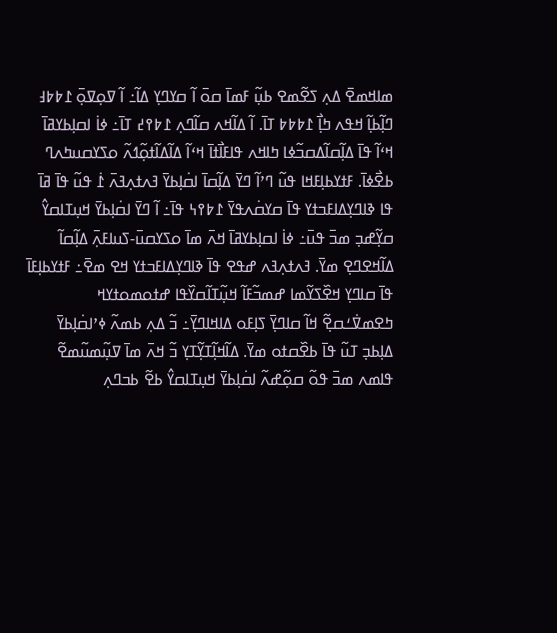ߘߊߞߘߐ߫ ߡߍ߲ ߖߐ߬ߘߐ ߕߎ߲߬ ߓߘߊ߫ ߛߋ߫ ߊ߬ ߛߌߣߌ߲ ߡߊ߬߸ ߊ߬ ߜߋ߲ߜߋ߲߫ ߁߈߈߃ ߣߊ߲߬ߕߊ߲߬ ߞߟߍ ߤߊ߲߯ ߁߈߈߈ ߠߊ߫. ߊ߬ ߡߊ߬ߞߍ ߛߊ߬ߣߍ߲ ߁߈߉߄ ߠߊ߫߸ ߦߊ߭ ߊߛߊ߲ߕߌߥߊ߫ ߞߵߊ߬ ߟߊ߫ ߡߊ߲߬ߛߊ߬ߡߛߏ߬ߦߊ ߤߊߞߍ ߟߊߓߊ߯ߙߊ߫ ߞߵߊ߬ ߡߊ߬ߡߊ߬ߙߋ߲߬ߗߍ߬ ߋߖߌߛߎߤߍߣ ߕߐ߯ߦߊ߫. ߓߙߌߕߊ߲ߓߞߊ ߟߎ߬ ߣߴߊ߬ ߣߌ߫ ߡߊ߲߬ߛߊ߫ ߊߛ߭ߊ߲ߕߌ߫ ߔߍߙߍ߲ߔߍ߫ ߁߭ ߟߎ߬ ߟߊ߫ ߥߊ߫ ߟߊ ߢߊߣߌ߲ߡߊߓߏߙߌ ߟߊ߫ ߛߌߛ߭ߍߟߌ߫ ߁߈߉߆ ߟߊ߫߸ ߊ߬ ߣߌ߫ ߊߛ߭ߊ߲ߕߌ߫ ߞߎ߲ߠߊߛߌ߮ ߛߌ߲߬ߝߏ߲ ߘߏ߫ ߟߎ߫߸ ߦߊ߭ ߊߛߊ߲ߕߌߥߊ߫ ߞߍ߫ ߘߊ߫ ߋߖߌߛߎ߫-ߖߎߊߓߍ߲߫ ߡߊ߲߬ߛߊ߬ ߡߊ߬ߞߐߣߐ߲ ߘߌ߫. ߔߍߙߍ߲ߔߍ ߝߟߐ ߟߊ߫ ߢߊߣߌ߲ߡߊߓߏߙߌ ߞߐ ߘߐ߫߸ ߓߙߌߕߊ߲ߓߊ߫ ߟߊ߫ ߛߊߣߌ߲ ߞߐ߰ߖߌ߬ߘߊ ߝߘߏ߬ߓߊ߬ ߞߎ߲߬ߠߊ߬ߛߌ߰ߟߊ ߝߙߋߘߋߙߌߞ ߤߐߘߜ߭ߑߛߐ߲߬ ߞߊ߬ ߛߊߣߌ߲߫ ߖߊ߲ߓߋ ߡߊߞߊߣߌ߲߫߸ ߏ߬ ߡߍ߲ ߕߘߍ߬ ߦߴߊߛ߭ߊ߲ߕߌ߫ ߡߊ߲ߕߏ߲ ߠߎ߬ ߟߊ߫ ߕߐ߰ߛߙߋ ߘߌ߫. ߡߊ߬ߞߊ߲߬ߠߌ߲߬ߠߌ߲ ߏ߬ ߞߍ߫ ߘߊ߫ ߜߎ߲߬ߘߎ߬ߘߐ߬ ߟߊߘߍ ߘߏ߫ ߟߋ߬ ߛߋ߲߬ߝߍ߬ ߊߛ߭ߊ߲ߕߌ߫ ߞߎ߲ߠߊߛߌ߮ ߕߐ߬ ߕߏߣߍ߲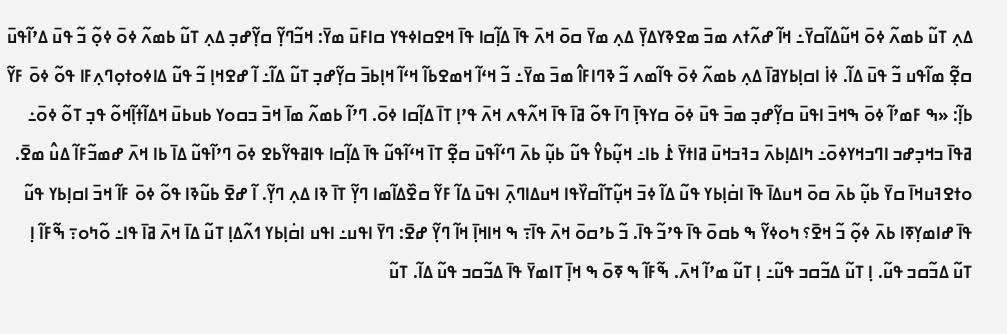ߡߍ߲ ߠߎ߬ ߕߘߍ߬ ߦߋ߫ ߞߎ߬ߡߊ߬ߛߌ߫߸ ߞߊ߬ ߝߍ߬ߙߍ ߘߏ߫ ߘߐߢߌߡߌ߲߫ ߡߍ߲ ߘߌ߫ ߛߋ߫ ߞߍ߫ ߟߊ߫ ߡߊ߲߬ߛߊ ߟߊ߫ ߞߐߛߊߦߟߌ ߛߊߓߎ߫ ߘߌ߫: ߞߏ߬ߣߌ߲߬ ߛߌ߲߬ߝߏ߲ ߡߍ߲ ߠߎ߬ ߕߘߍ߬ ߦߋ߫ ߦߋ߲߬ ߏ߬ ߟߎ߫ ߡߴߊ߬ߟߎ߫ ߛߐ߲߬ ߘߊ߬ߟߎ ߏ߬ ߟߎ߫ ߡߊ߬. ߦߊ߭ ߊߛߊ߲ߕߌߥߊ߫ ߡߍ߲ ߕߘߍ߬ ߦߋ߫ ߟߊ߬ߘߍ ߏ߬ ߢߣߊߓߊ߮ ߘߏ߫ ߘߌ߫߸ ߏ߬ ߞߵߊ߬ ߞߘߐߕߊ߬ ߞߵߊ߬ ߞߊ߲ߕߏ߫ ߛߌ߲߬ߝߏ߲ ߠߎ߬ ߡߊ߬߸ ߊ߬ ߝߐߞߊ߲ ߏ߬ ߟߎ߬ ߡߊߦߋߙߋ߲ߣߍ߲ߓߊ ߟߋ߬ ߦߋ߫ ߓߌ߬ ߕߊ߲߬: «ߒ ߓߘߴߊ߬ ߦߋ߫ ߒߞߏ߫ ߊߟߎ߫ ߛߌ߲߬ߝߏ߲ ߘߏ߫ ߟߎ߫ ߦߋ߫ ߛߌߟߊ߲߫ ߣߊ߫ ߟߋ߬ ߥߊ߫ ߟߊ߫ ߞߍ߬ߟߍ ߞߍ߫ ߟߴߊ߲ ߠߊ߫ ߡߊ߲߬ߛߊ ߦߋ߫. ߣߴߊ߬ ߕߘߍ߬ ߘߊ߫ ߞߏ߫ ߏߛߋߌ ߕߎߕߎ߫ ߞߡߊ߬ߙߊ߲߬ߞߋ߬ ߟߏ߲ ߠߋ߬ ߦߋ߫߸ ߥߟߊ߫ ߏߞߏ߲ߝߏ ߊߣߏߞߌߦߋ߫߸ ߤߊߡߊ߲ߕߍ߫ ߏߔߏߞߎ߫ ߥߊߙߌ߫ ߁߭ ߕߊ߸ ߞߎ߲߬ߕߌ߮ ߟߎ߬ ߕߎ߲߬ ߕߍ߫ ߣߵߊ߬ߟߎ߫ ߛߐ߲߬ ߠߊ߫ ߞߵߊ߬ߟߎ߬ ߟߊ߫ ߡߊ߲߬ߛߊ ߟߊߥߟߌ߬ߕߐ ߦߋ߫ ߣߴߊ߬ߟߎ߬ ߡߊ߫ ߕߊ ߞߍ߫ ߝߘߏ߬ߓߊ߬ ߡߎ߮ ߘߐ߫. ߋߙߐߔߎߞߊ߫ ߛߌ߫ ߕߎ߲߬ ߕߍ߫ ߛߋ߫ ߞߎߡߊ߫ ߟߊ߫ ߊߛ߭ߊ߲ߕߌ ߟߎ߬ ߡߊ߬ ߦߏ߫ ߞߎ߲߬ߠߊ߬ߛߌ߰ߟߊ ߞߎߡߊߣߍ߲߫ ߊߟߎ߫ ߡߊ߬ ߓߌ߬ ߛߐ߰ߡߊ߬ߘߊ ߣߌ߲߬ ߠߊ߫ ߢߊ ߡߍ߲ ߣߌ߲߬. ߊ߬ ߝߐ߫ ߕߎ߬ߢߊ ߟߋ߬ ߦߋ߫ ߓߊ߬ ߞߏ߫ ߊߛߊ߲ߕߌ ߟߎ߬ ߟߊ߫ ߝߊߘߌ߲ߧߊ ߕߍ߫ ߦߋ߲߬ ߏ߬ ߞߐ߫؟ ߤߋߦߌ߬ ߒ ߕߛߋ߫ ߟߊ߫ ߟߴߏ߬ ߟߊ߫. ߏ߬ ߕߴߛߋ߫ ߞߍ߫ ߟߊ߫߹ ߒ ߞߊߞߊ߲߫ ߞߊ߬ ߣߌ߲߬ ߝߐ߫: ߣߌ߫ ߊߟߎ߸ ߊߟߎ ߊߛ߭ߊ߲ߕߌ ߗߍ߬ߡߊ߲ ߠߎ߬ ߡߊ߫ ߞߍ߫ ߥߊ߫ ߟߊ߸ ߋ߬ߤߋ߹ ߒ߬ߓߊ߬ ߊ߲ ߠߎ߬ ߡߏ߬ߛߏ ߟߎ߬. ߊ߲ ߠߎ߬ ߡߏ߬ߛߏ ߟߎ߬߸ ߊ߲ ߠߎ߬ ߘߴߊ߬ ߞߍ߫. ߒ߬ߓߊ߬ ߒ ߧߋ߫ ߒ ߞߊ߲߫ ߠߊߘߌ߫ ߟߊ߫ ߡߏ߬ߛߏ ߟߎ߬ ߡߊ߬. ߠߎ߬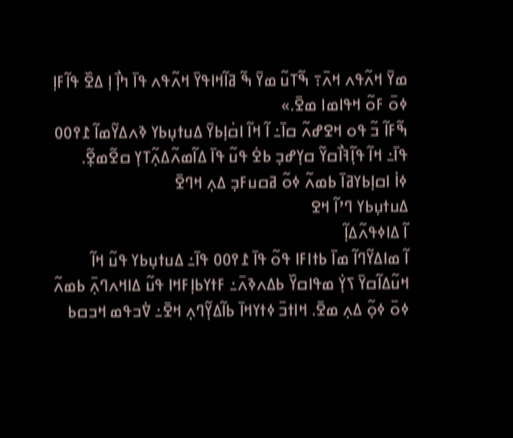ߘߌ߫ ߞߍ߬ߟߍ ߞߍ߫߹ ߒ߬ߠߎ߬ ߘߌ߫ ߒ߬ ߥߊ߬ߞߊߟߌ߫ ߞߍ߬ߟߍ ߟߊ߫ ߤߊ߲߯ ߊ߲ ߡߐ߰ ߟߊ߬ߓߊ߲ ߦߋ߫ ߓߋ߬ ߞߟߊߘߊ ߘߐ߫.»
ߒ߬ߓߊ߬ ߏ߬ ߟߋ ߞߐߝߍ߬ ߛߊ߫߸ ߊ߬ ߞߊ߬ ߊߛ߭ߊ߲ߕߌ߫ ߡߎߙߎ߲ߕߌ ߢߍߡߌ߬ߘߊ߬ ߁߉߀߀ ߟߊ߫߸ ߞߊ߬ ߟߊ߲߬ߔߊ߯ߛߌ߬ ߛߌ߲ߝߏ߲ ߕߐ߭ ߟߎ߬ ߟߊ߫ ߡߊ߬ߘߍ߬ߡߍ߲߬ߠߌ߲ ߛߐ߬ߘߐ߲߬.
ߦߊ߭ ߊߛߊ߲ߕߌߥߊ߫ ߕߘߍ߬ ߦߋ߬ ߥߛߎߓߏ߲ ߡߍ߲ ߞߣߐ߫
ߡߎߙߎ߲ߕߌ ߣߴߊ߬ ߞߐ
ߊ߬ ߡߊߦߟߍ߬ߡߊ߲߬
ߊ߬ ߘߊߡߌ߬ߣߊ߬ ߘߊ߫ ߕߙߊߓߊ ߟߋ߬ ߟߊ߫ ߁߉߀߀ ߟߊ߫߸ ߡߎߙߎ߲ߕߌ ߟߎ߬ ߞߊ߬ ߞߎ߬ߡߊ߬ߛߌ߫ ߖߌ߲߭ ߘߟߊߛߌ߰ ߕߡߍߢߍ߫߸ ߓߙߌߕߊ߲ߓߞߊ ߟߎ߬ ߡߊߞߍߣߍ߲߫ ߕߘߍ߬ ߦߋ߫ ߦߋ߲߬ ߡߍ߲ ߘߐ߫. ߞߊߙߏ߫ ߦߙߌߞߊ߫ ߕߊ߬ߡߌ߲߬ߣߍ߲ ߞߐ߫߸ ߜ߭ߏߟߘ ߞߏߛߕ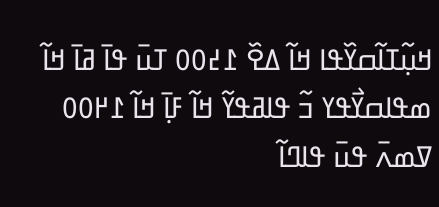ߞߎ߲߬ߠߊ߬ߛߌ߰ߟߊ ߞߊ߬ ߡߐ߰ ߁߄߀߀ ߠߎ߫ ߟߊ߫ ߥߊ߫ ߞߊ߬ ߘߟߊߛߌ߯ߟߌ ߏ߬ ߟߊߥߟߌ߬ ߞߊ߬ ߓߊ߲߫ ߞߊ߬ ߁߂߀߀ ߜߘߍ߫ ߟߎ߫ ߟߊߣߊ߬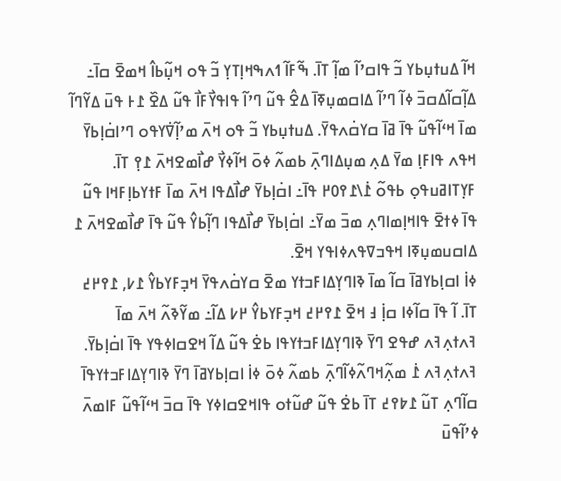ߞߊ߬ ߡߎߙߎ߲ߕߌ ߏ߬ ߟߊߛߴߊ߬ ߘߊ߲߬ ߠߊ߫. ߒ߬ߓߊ߬ ߗߍߒߞߊ߲ߠߌ߲ ߏ߬ ߟߋ ߞߎ߲߬ߕߊ߮ ߞߘߐ߫ ߛߊ߫߸ ߡߊ߲߬ߛߊ߬ߡߛߏ߫ ߦߊ߬ ߣߴߊ߬ ߡߊߛߘߎ߲ߧߊ߫ ߡߐ߮ ߟߎ߬ ߣߴߊ߬ ߟߊߟߌ߯ߓߊ߯ ߟߎ߬ ߡߐ߰ ߁߅ ߟߎ߫ ߡߌ߬ߣߊ߬ ߘߊ߫ ߞߵߊ߬ߟߎ߬ ߟߊ߫ ߥߊ߫ ߛߌߛ߭ߍߟߌ߫. ߡߎߙߎ߲ߕߌ ߏ߬ ߟߋ ߞߍ߫ ߘߴߊ߲߬ߜ߭ߌߟߋ ߣߴߊߛ߭ߊ߲ߕߌ߫ ߞߟߍ ߟߊߓߊ߲ ߘߌ߫ ߡߍ߲ ߘߎ߲ߡߊߣߍ߲߫ ߕߘߍ߬ ߦߋ߫ ߞߊ߬ߦߌ߯ ߝߊ߯ߘߐߞߍ߫ ߁߉߲ ߠߊ߫. ߓߌ߲ߠߊߥߎߟߋ߲ ߕߟߋ߬ ߁߭\߁߉߀߂ ߟߊ߫߸ ߊߛ߭ߊ߲ߕߌ߫ ߝߊ߯ߡߟߊ ߞߍ߫ ߘߊ߫ ߓߙߌߕߊ߲ߓߞߊ ߟߎ߬ ߟߊ߫ ߦߙߐ߫ ߟߊߞߊ߲ߘߊߣߍ߲ ߘߏ߫ ߘߌ߫߸ ߊߛ߭ߊ߲ߕߌ߫ ߝߊ߯ߡߟߊ ߣߊ߲߬ߕߌ߮ ߟߎ߬ ߟߊ߫ ߝߊ߯ߘߐߞߍ߫ ߁ ߡߊߛߎߘߎ߲ߧߊ ߞߟߏߜߟߍߦߊߟߌ ߞߐ߫.
ߦߊ߭ ߊߛߊ߲ߕߌߥߊ߫ ߛߊ߬ ߘߊ߫ ߢߊߣߌ߲ߡߊߓߏߙߌ ߘߐ߫ ߛߌߛ߭ߍߟߌ߫ ߞߏ߲ߓߌߕߌ߮ ߁߇, ߁߉߂߄ ߠߊ߫. ߊ߬ ߟߊ߫ ߛߊ߬ߦߊ ߛߊ߲߭ ߃ ߞߐ߫ ߁߉߂߄ ߞߏ߲ߓߌߕߌ߮ ߂߇ ߡߊ߬߸ ߘߌ߬ߢߍ߬ ߞߍ߫ ߘߊ߫ ߔߍߙߍ߲ߔߍ ߝߟߐ ߣߌ߫ ߢߊߣߌ߲ߡߊߓߏߙߌߟߊ ߕߐ߭ ߟߎ߬ ߡߊ߬ ߞߐߛߊߦߟߌ ߟߊ߫ ߊߛ߭ߊ߲ߕߌ߫. ߔߍߙߍ߲ߔߍ ߁߭ ߘߍ߲߬ߞߣߍ߬ߦߊ߬ߣߍ߲߫ ߕߘߍ߬ ߦߋ߫ ߦߊ߭ ߊߛߊ߲ߕߌߥߊ߫ ߣߌ߫ ߢߊߣߌ߲ߡߊߓߏߙߌߟߊ߫ ߛߊ߬ߣߍ߲ ߠߎ߬ ߁߈߉߄ ߠߊ߫ ߕߐ߭ ߟߎ߬ ߝߎ߬ߙߋ ߟߊߞߐߛߊߦߌ ߟߊ߫ ߛߏ߫ ߞߵߊ߬ߟߎ߬ ߓߊߘߍ߫ ߦߴߊ߬ߟߎ߫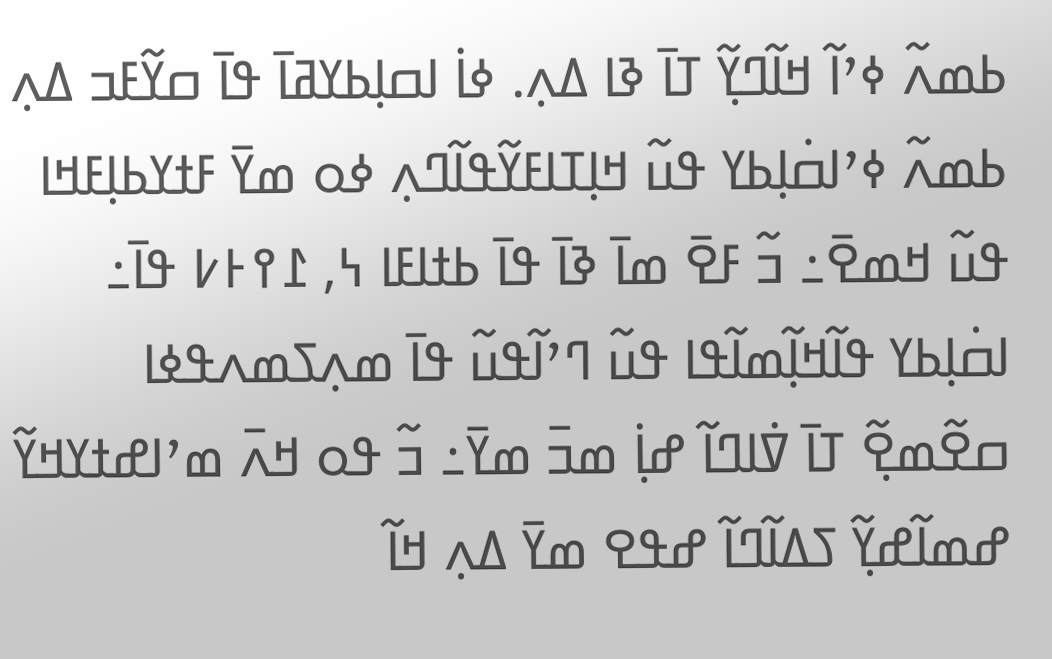ߕߘߍ߬ ߦߴߊ߬ ߞߊ߬ߣߌ߲߬ ߠߊ߫ ߢߊ ߡߍ߲. ߦߊ߭ ߊߛߊ߲ߕߌߥߊ߫ ߟߊ߫ ߛߌ߬ߓߏ ߡߍ߲ ߕߘߍ߬ ߦߴߊߛ߭ߊ߲ߕߌ ߟߎ߬ ߞߊ߲ߠߊߓߌ߬ߟߊ߬ߣߍ߲ ߦߋ ߘߌ߫ ߓߙߌߕߊ߲ߓߞߊ ߟߎ߬ ߞߘߐ߫߸ ߏ߬ ߓߐ߫ ߘߊ߫ ߢߊ߫ ߟߊ߫ ߕߙߊߓߊ ߆, ߁߉߅߇ ߟߊ߫߸ ߊߛ߭ߊ߲ߕߌ ߟߊ߬ߞߊ߲߬ߘߊ߬ߟߊ ߟߎ߬ ߣߴߊ߬ߟߎ߬ ߟߊ߫ ߘߍ߲ߖߘߍߟߦߊ ߛߐ߬ߘߐ߲߬ ߠߊ߫ ߜ߭ߊߣߊ߬ ߝߊ߲߭ ߘߏ߫ ߘߌ߫߸ ߏ߬ ߟߋ ߞߍ߫ ߘߴߊߝߙߌߞߌ߬ ߝߘߊ߬ߝߌ߲߬ ߖߡߊ߬ߣߊ߬ ߝߟߐ ߘߌ߫ ߡߍ߲ ߞߊ߬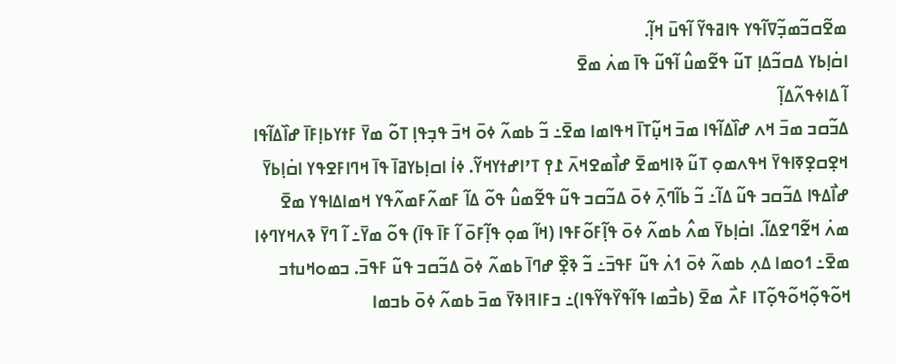ߘߐ߬ߛߏ߬ߘߏ߲߬ߜߊ߬ߟߌ ߟߊߥߟߌ߬ ߊ߬ߟߎ߫ ߞߊ߲߬.
ߊߛ߭ߊ߲ߕߌ ߡߛߏ߬ߡߊ߲ ߠߎ߬ ߟߐ߬ߘߎ߮ ߊ߬ߟߎ߬ ߟߊ߫ ߘߍ߭ ߘߐ߫
ߊ߬ ߡߊߦߟߍ߬ߡߊ߲߬
ߡߏ߬ߛߏ ߘߏ߫ ߞߍ ߝߊ߰ߡߊ߬ߟߊ ߘߏ߫ ߞߎ߲߬ߠߊ߫ ߞߟߊߘߊ ߘߐ߫߸ ߏ߬ ߕߘߍ߬ ߦߋ߫ ߞߏ߫ ߟߏ߲ߟߊ߲ ߠߋ߬ ߘߌ߫ ߓߙߌߕߊ߲ߓߊ߫ ߝߊ߰ߡߊ߬ߟߊ ߞߐ߲ߛߐ߲ߧߊߟߌ߫ ߞߟߍߘߋ߲ ߠߎ߬ ߢߊߞߘߐ߫ ߝߊ߯ߘߐߞߍ߫ ߁߉߲ ߠߴߊߝߙߌߞߌ߬. ߦߊ߭ ߊߛߊ߲ߕߌߥߊ߫ ߟߊ߫ ߞߣߊߓߐߟߌ ߊߛ߭ߊ߲ߕߌ߫ ߝߊ߯ߡߟߊ ߡߏ߬ߛߏ ߟߎ߬ ߡߊ߬߸ ߏ߬ ߕߊ߬ߣߍ߲߫ ߦߋ߫ ߡߏ߬ߛߏ ߟߎ߬ ߟߐ߬ߘߎ߮ ߟߋ߬ ߡߊ߬ ߓߘߍ߬ߓߘߍ߬ߟߌ ߞߘߊߡߊߟߌ ߘߐ߫ ߘߍ߭ ߞߐ߬ߣߐߡߊ߬. ߊߛ߭ߊ߲ߕߌ߫ ߘߍ߮ ߕߘߍ߬ ߦߋ߫ ߟߊ߲߬ߓߋ߬ߓߟߊ (ߞߊ߬ ߘߋ߲ ߟߊ߲߬ߓߋ߫ ߊ߬ ߓߊ߫ ߟߊ߫) ߟߋ߬ ߘߌ߫߸ ߊ߬ ߣߌ߫ ߢߍߞߌߣߦߊ ߘߐ߫߸ ߗߋߘߊ ߡߍ߲ ߕߘߍ߬ ߦߋ߫ ߗߍ߭ ߟߎ߬ ߓߟߏ߫߸ ߏ߬ ߢߐ߲߰ ߝߣߊ߫ ߕߘߍ߬ ߦߋ߫ ߡߏ߬ߛߏ ߟߎ߬ ߓߟߏ߫. ߏߘߋߞߎߙߏ ߞߋ߬ߟߋ߲߬ߞߋ߬ߟߋ߲߬ߠߊ ߓߍ߯ ߘߐ߫ (ߕߏ߯ߘߊ ߟߊ߬ߟߌ߰ߟߌ߬ߟߊ)߸ ߏߓߊߔߊߢߌ߫ ߘߏ߫ ߕߘߍ߬ ߦߋ߫ ߕߏߘߊ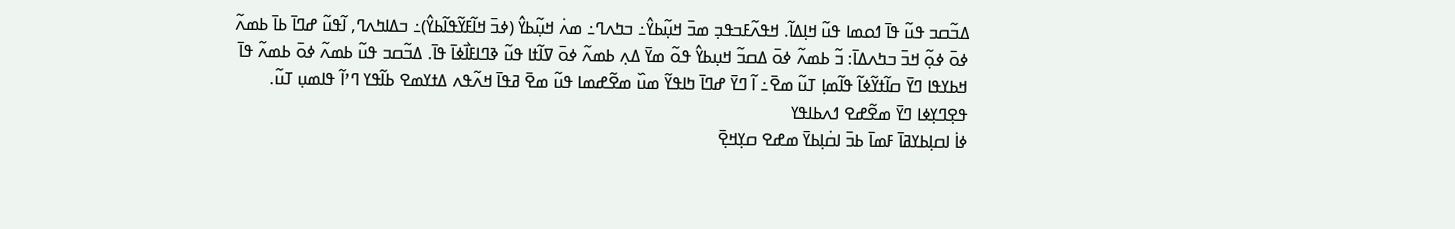ߡߏ߬ߛߏ ߟߎ߬ ߟߊ߫ ߗߋߘߊ ߟߎ߬ ߞߊ߲ߡߊ߬. ߞߟߍ߬ߓߏߟߏ߲ ߘߏ߫ ߞߎ߲߬ߕߌ߮߸ ߏߤߍߣ߸ ߘߍ߭ ߞߎ߲߬ߕߌ߮ (ߦߏ߫ ߞߊ߬ߓߌ߬ߟߊ߬ߕߌ߮)߸ ߏߡߊߤߍߣ, ߊ߬ߟߎ߬ ߝߣߊ߫ ߕߊ߫ ߕߘߍ߬ ߦߋ߫ ߦߋ߲߬ ߞߏ߫ ߏߤߍߡߊ߫: ߏ߬ ߕߘߍ߬ ߦߋ߫ ߡߛߏ߬ ߞߎ߲ߕߌ߮ ߟߋ߬ ߘߌ߫ ߡߍ߲ ߕߘߍ߬ ߦߋ߫ ߜߊ߬ߙߊ ߟߎ߬ ߢߣߊߓߊ߯ߦߊ߫ ߟߊ߫. ߡߏ߬ߛߏ ߟߎ߬ ߕߘߍ߬ ߦߋ߫ ߕߘߍ߬ ߟߊ߫  ߞߕߌߟߊ ߣߌ߫ ߛߊ߬ߙߌ߬ߦߊ߬ ߟߊ߬ߘߊ߲ ߠߎ߬ ߘߐ߫߸ ߊ߬ ߣߌ߫ ߝߣߊ߫ ߤߊߟߌ߬ ߘߎ߰ ߘߐ߬ߝߘߊ ߟߎ߬ ߘߐ߫ ߥߟߊ߫ ߞߍ߬ߟߍ ߡߙߌߘߐ ߕߊ߬ߟߌ ߣߴߊ߬ ߟߊߘߎ߲ ߠߎ߬.
ߟߐ߲ߣߌ߲ߦߊ ߣߌ߫ ߘߐ߬ߝߐ ߗߍߕߊߟߌ
ߦߊ߭ ߊߛߊ߲ߕߌߥߊ߫ ߓߘߊ߫ ߕߏ߫ ߊߛ߭ߊ߲ߕߌ߫ ߘߝߐ ߛߌ߲ߞߐ߲߫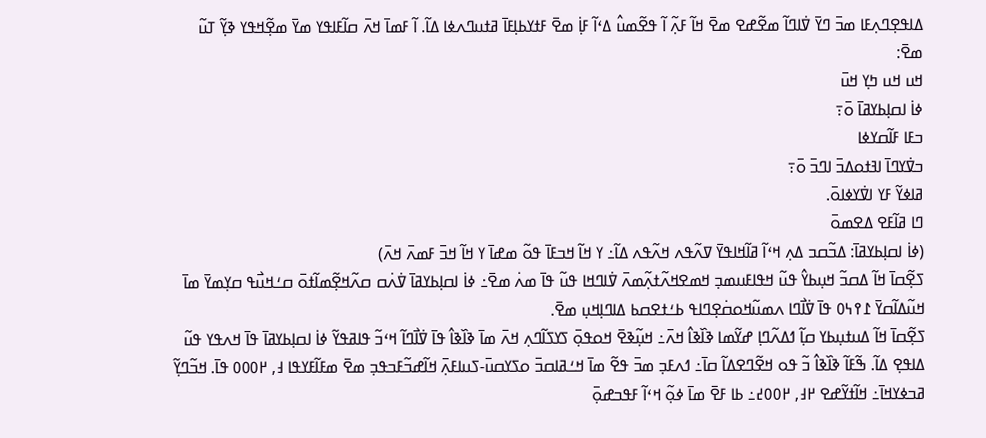ߡߊߟߐ߲ߣߍ߲ߓߊ ߘߏ߫ ߣߌ߫ ߜ߭ߊߣߊ߬ ߘߐ߬ߝߐ ߘߐ߫ ߞߊ߬ ߓߍ߲߬ ߊ߬ ߟߐ߬ߘߎ߮ ߡߵߊ߬ ߓߊ߲߭ ߘߐ߫ ߓߙߌߕߊ߲ߓߊ߫ ߥߙߎߣߍߦߊ ߡߊ߬. ߊ߬ ߓߘߊ߫ ߞߍ߫ ߛߊ߬ߓߊߟߌ ߘߌ߫ ߘߐ߲߬ߞߟߌ ߢߌ߲߬ ߠߎ߬ ߘߐ߫:
ߞߎ ߞߎ ߤߌ߲ ߞߎ߫
ߦߊ߭ ߊߛߊ߲ߕߌߥߊ߫ ߋ߫߹
ߏߓߊ ߓߊ߬ߛߌߦߊ
ߏߜ߭ߌߣߊ߫ ߊߔߙߋߡߏ߫ ߊߣߏ߫ ߋ߫߹
ߥߊߦߌ߬ ߓߌ ߊߜ߭ߌߦߊߋ߫.
ߣߊ ߥߊ߬ߓߐ ߡߐߘߋ߫
(ߦߊ߭ ߊߛߊ߲ߕߌߥߊ߫: ߡߏ߬ߛߏ ߡߍ߲ ߞߵߊ߬ ߥߊ߬ߞߊߟߌ߫ ߜߍ߬ߟߍ ߞߍ߬ߟߍ ߡߊ߬߸ ߌ ߞߊ߬ ߞߏߓߊ߫ ߟߋ߬ ߘߝߊ߫ ߌ ߞߊ߬ ߞߏ߫ ߓߘߍ߫ ߞߍ߫)
ߖߐ߲߬ߛߊ߫ ߞߊ߬ ߡߛߏ߬ ߞߎ߲ߕߌ߮ ߟߎ߬ ߞߟߊߓߎߘߏ߲ ߞߘߐߞߍ߬ߙߍ߲߬ߘߍ߫ ߜ߭ߊߣߞߊ ߟߎ߬ ߟߊ߫ ߘߍ߭ ߘߐ߫߸ ߦߊ߭ ߊߛߊ߲ߕߌߥߊ߫ ߜ߭ߍ߭ߛ ߛߍ߬ߞߐ߲߬ߘߊ߬ߙߋ߫ ߛߑߞߎ߯ߟ ߛߌ߲ߘߌ߫ ߘߊ߫ ߞߎ߬ߡߊ߬ߛߌ߫ ߁߉߆߀ ߟߊ߫ ߜ߭ߊ߯ߣߊ ߍߘߎ߬ߞߋߛ߭ߐ߲ߣߊߟ ߕߑߙߐߛߕ ߡߊߣߊ߲ߞߎ߲ ߘߐ߫.
ߖߐ߲߬ߛߊ߫ ߞߊ߬ ߡߎߙߎ߲ߕߌ ߛߊ߲߬ ߗߡߍ߬ߣߊ߲ ߝߌ߬ߘߊ ߢߊ߰ߢߊ߮ ߞߍ߫߸ ߞߎ߲߬ߢߐ߫ ߞߋߟߋ߲߫ ߖߌߖߊ߬ߣߍ߲ ߞߍ߫ ߘߊ߫ ߢߊ߰ߢߊ߮ ߟߊ߫ ߜ߭ߊ߯ߣߊ߬ ߞߵߏ߬ ߟߊߥߟߌ߬ ߦߊ߭ ߊߛߊ߲ߕߌߥߊ߫ ߟߊ߫ ߞߍߟߌ ߟߎ߬ ߡߊߟߐ߲ ߡߊ߬. ߒ߬ߓߊ߬ ߢߊ߰ߢߊ߮ ߏ߬ ߟߋ ߞߐ߬ߣߐߡߊ߬ ߛߊ߫߸ ߗߍߓߏ߲ ߘߏ߫ ߟߐ߬ ߘߊ߫ ߞߑߥߊߛߏ߫ ߋߖߌߛߎ߫-ߖߎߊߓߍ߲߫ ߞߊ߬ߝߏ߬ߓߏߟߏ߲ ߘߐ߫ ߘߓߊ߬ߓߌߟߊ ߃, ߂߀߀߀ ߟߊ߫. ߞߏ߬ߣߌ߲߬ ߥߏߦߌߞߊ߫߸ ߞߊ߬ߙߌ߬ߝߐ ߂߃, ߂߀߀߄߸ ߕߊ ߓߐ߫ ߘߊ߫ ߦߋ߲߬ ߞߵߊ߬ ߓߟߏߝߋ߲߫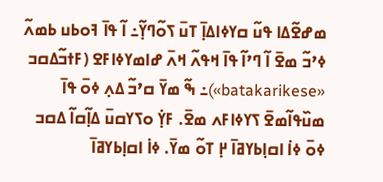ߘߝߐ߬ߡߊ ߟߎ߬ ߛߌߦߊߡߊ߲߫ ߠߎ߫ ߖߋ߬ߣߌ߲߬߸ ߊ߬ ߟߊ߫ ߔߋߕߎ ߕߘߍ߬ ߦߴߏ߬ ߘߐ߫ ߊ߬ ߣߴߊ߬ ߟߊ߫ ߞߟߍ߬ ߞߍ߫ ߝߊߘߌߦߊߓߐ (ߓߙߏ߬ߡߛߏ «batakarikese»)߸ ߒ߬ ߘߌ߫ ߛߴߏ߬ ߡߍ߲ ߦߋ߫ ߟߊ߫ ߘߎ߰ߟߊ߬ߘߐ߫ ߖߌߦߊߓߍ ߘߐ߫. ߓߌ߲߭ ߋߖߌߛߎ߫ ߡߊ߲߬ߛߊ߬ ߡߛߏ ߦߋ߫ ߦߊ߭ ߊߛߊ߲ߕߌߥߊ߫ ߂߲ ߠߋ߬ ߘߌ߫. ߦߊ߭ ߊߛߊ߲ߕߌߥߊ߫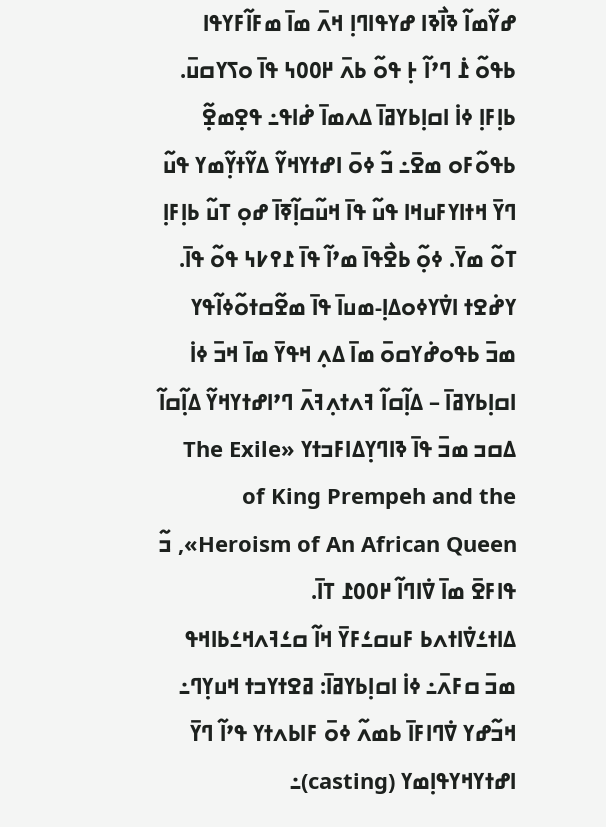ߝߌ߬ߘߊ߬ ߢߊ߯ߢߊ ߝߌߟߊߣߊ߲ ߞߍ߫ ߘߊ߫ ߘߓߊ߬ߓߌߟߊ ߕߟߋ߬ ߁߭ ߣߴߊ߬ ߅߲ ߟߋ߬ ߕߍ߫ ߂߀߀߆ ߟߊ߫ ߋߖߌߛߎ߫.
ߕߊ߲ߓߊ߲ ߦߊ߭ ߊߛߊ߲ߕߌߥߊ߫ ߡߍߘߊ߫ ߝ߭ߊߟ߸ ߟߐ߲ߘߐ߲߬ ߕߟߋ߬ߓߋ ߘߐ߫߸ ߏ߬ ߦߋ߫ ߊߝߙߌߞߌ߬ ߡߌ߬ߙߌ߲߬ߘߌ ߟߎ߬ ߣߌ߫ ߞߙߊߌߓߎߞߊ ߟߎ߬ ߟߊ߫ ߞߎ߬ߛߊ߲߬ߧߊ߫ ߝߋ߲ ߠߎ߬ ߕߊ߲ߓߊ߲ ߠߋ߬ ߘߌ߫. ߦߋ߲߬ ߕߐ߯ߟߊ߫ ߘߴߊ߬ ߟߊ߫ ߁߉߇߆ ߟߋ߬ ߟߊ߫.
ߌߝ߭ߐߙ ߊߜ߭ߌߦߋߡߊ߲-ߘߎߊ߫ ߟߊ߫ ߘߐ߬ߛߙߋ߬ߦߊ߬ߟߌ ߘߏ߫ ߕߟߋߝ߭ߌߛߋ߫ ߘߊ߫ ߡߍ߲ ߞߟߌ߫ ߘߊ߫ ߞߏ߫ ߦߊ߭ ߊߛߊ߲ߕߌߥߊ߫ – ߡߊ߲߬ߛߊ߬ ߔߍߙߍ߲ߔߍ߫ ߣߴߊߝߙߌߞߌ߬ ߡߊ߲߬ߛߊ߬ ߡߛߏ ߘߏ߫ ߟߊ߫ ߢߊߣߌ߲ߡߊߓߏߙߌ «The Exile of King Prempeh and the Heroism of An African Queen», ߏ߬ ߟߊߓߐ߫ ߘߊ߫ ߜ߭ߊߣߊ߬ ߂߀߀߁ ߠߊ߫.
ߡߊߙߑߜ߭ߊߙߍߕ ߓߎߛߑߓߌ߫ ߞߊ߬ ߛߑߔߍߞߑߕߊߞߟ ߘߏ߫ ߛߓߍ߫߸ ߦߊ߭ ߊߛߊ߲ߕߌߥߊ߫: ߥߐߙߌߏߙ ߞߎߌ߲ߣ߸ ߞߏ߬ߝߌ ߜ߭ߣߊߓߊ߫ ߕߘߍ߬ ߦߋ߫ ߓߊߕߍߙߌ ߟߴߊ߬ ߣߌ߫ ߊߝߙߌߞߌߟߊ߲ߘߌ (casting)߸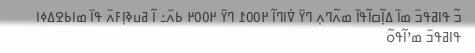ߏ߬ ߟߊߥߟߏ߫ ߘߊ߫ ߡߊ߲߬ߛߊ߬ߟߊ߫ ߘߍ߬ߣߍ߲ ߣߌ߫ ߜ߭ߊߣߊ߬ ߂߀߀߁ ߣߌ߫ ߂߀߀߂ ߕߍ߫߸ ߊ߬ ߥߎߢߊ߲ߓߍ߫ ߟߊ߫ ߘߊߕߐߡߦߊ ߟߊߥߟߏ߫ ߘߴߊ߬ߟߋ߬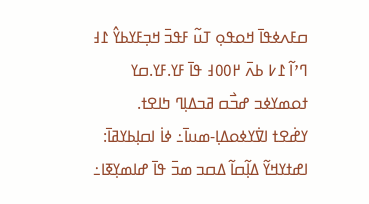ߛߓߍߦߟߊ߫ ߞߋߟߋ߲ ߠߎ߬ ߓߟߏ߫ ߞߏ߲ߓߌߕߌ߮ ߁߃ ߣߴߊ߬ ߁߇ ߕߍ߫ ߂߀߀߃ ߟߊ߫ ߓߌ.ߓߌ.ߛߌ ߙߋߘߌߦߏ ߝߏ߯ߛ ߥߏߡߊ߲ߣ ߤߊߐߙ.
ߌߝ߭ߐߙ ߊߜ߭ߌߦߋߡߊ߲-ߘߎߊ߫߸ ߦߊ߭ ߊߛߊ߲ߕߌߥߊ߫: ߊߝߙߌߞߌ߬ ߡߊ߲߬ߛߊ߬ ߡߛߏ ߘߏ߫ ߟߊ߫ ߝߊߘߌ߲ߧߊ߸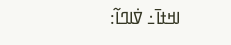ߊߞߙߊ߫߸ ߜ߭ߊߣߊ߬: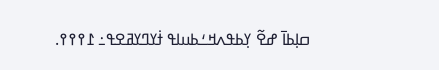ߛߊ߲ߕߊ߫ ߝߐ߬ ߌ߲ߕߟߍߞߑߕߎߊߟ ߙ߭ߌߣߌߥߐߟ߸ ߁߉߉߉.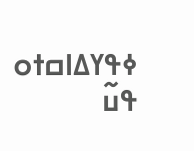ߦߟߌߡߊߛߙߋ ߟߎ߬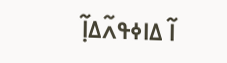ߊ߬ ߡߊߦߟߍ߬ߡߊ߲߬